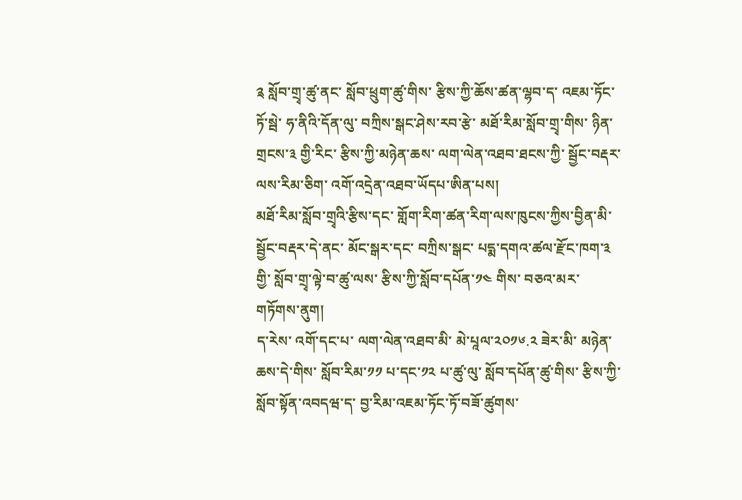༉ སློབ་གྲྭ་ཚུ་ནང་ སློབ་ཕྲུག་ཚུ་གིས་ རྩིས་ཀྱི་ཆོས་ཚན་ལྷབ་ད་ འཇམ་ཏོང་ཏོ་སྦེ་ ཧ་ནིའི་དོན་ལུ་ བཀྲིས་སྒང་ཤེས་རབ་རྩེ་ མཐོ་རིམ་སློབ་གྲྭ་གིས་ ཉིན་གྲངས་༣ གྱི་རིང་ རྩིས་ཀྱི་མཉེན་ཆས་ ལག་ལེན་འཐབ་ཐངས་ཀྱི་ སྦྱོང་བརྡར་ལས་རིམ་ཅིག་ འགོ་འདྲེན་འཐབ་ཡོདཔ་ཨིན་པས།
མཐོ་རིམ་སློབ་གྲྭའི་རྩིས་དང་ གློག་རིག་ཚན་རིག་ལས་ཁུངས་ཀྱིས་བྱིན་མི་ སྦྱོང་བརྡར་དེ་ནང་ མོང་སྒར་དང་ བཀྲིས་སྒང་ པདྨ་དགའ་ཚལ་རྫོང་ཁག་༣ གྱི་ སློབ་གྲྭ་ལྟེ་བ་ཚུ་ལས་ རྩིས་ཀྱི་སློབ་དཔོན་༡༤ གིས་ བཅའ་མར་གཏོགས་ནུག།
ད་རེས་ འགོ་དང་པ་ ལག་ལེན་འཐབ་མི་ མེ་པཱལ་༢༠༡༦.༢ ཟེར་མི་ མཉེན་ཆས་དེ་གིས་ སློབ་རིམ་༡༡ པ་དང་༡༢ པ་ཚུ་ལུ་ སློབ་དཔོན་ཚུ་གིས་ རྩིས་ཀྱི་སློབ་སྟོན་འབདཝ་ད་ བྱ་རིམ་འཇམ་ཏོང་ཏོ་བཟོ་ཚུགས་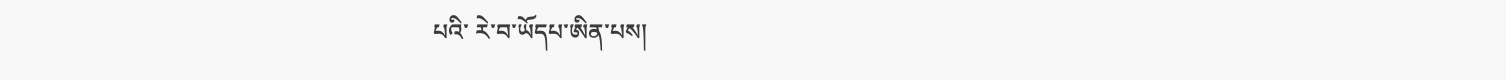པའི་ རེ་བ་ཡོདཔ་ཨིན་པས།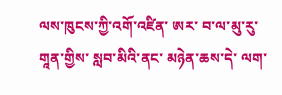ལས་ཁུངས་ཀྱི་འགོ་འཛིན་ ཨར་ བ་ལ་མུ་རུ་གཱན་གྱིས་ སླབ་མིའི་ནང་ མཉེན་ཆས་དེ་ ལག་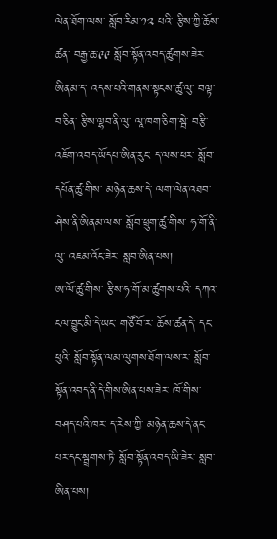ལེན་ཐོག་ལས་ སློབ་རིམ་༡༢ པའི་ རྩིས་ཀྱི་ཆོས་ཚན་ བརྒྱ་ཆ་༩༩ སློབ་སྟོན་འབད་ཚུགས་ཟེར་ཨིནམ་ད་ འདས་པའི་གནས་སྟངས་ཚུ་ལུ་ བལྟ་བ་ཅིན་ རྩིས་ལྷབ་ནི་ལུ་ ལཱ་ཁག་ཅིག་སྦེ་ བརྩི་འཇོག་འབད་ཡོདཔ་ཨིན་རུང་ ད་ལས་ཕར་ སློབ་དཔོན་ཚུ་གིས་ མཉེན་ཆས་དེ་ ལག་ལེན་འཐབ་ཤེས་ནི་ཨིནམ་ལས་ སློབ་ཕྲུག་ཚུ་གིས་ ཧ་གོ་ནི་ལུ་ འཇམ་འོང་ཟེར་ སླབ་ཨིན་པས།
ཨ་ལོ་ཚུ་གིས་ རྩིས་ཧ་གོ་མ་ཚུགས་པའི་ དཀའ་ངལ་བྱུང་མི་དེ་ཡང་ གཙོ་བོ་ར་ ཆོས་ཚན་དེ་ དང་ཕུའི་ སློབ་སྟོན་ལམ་ལུགས་ཐོག་ལས་ར་ སློབ་སྟོན་འབད་ནི་དེ་གིས་ཨིན་པས་ཟེར་ ཁོ་གིས་ བཤད་པའི་ཁར་ ད་རེས་ཀྱི་ མཉེན་ཆས་དེ་ནང་ པར་དང་སྦྲགས་ཏེ་ སློབ་སྟོན་འབད་ཡི་ཟེར་ སླབ་ཨིན་པས།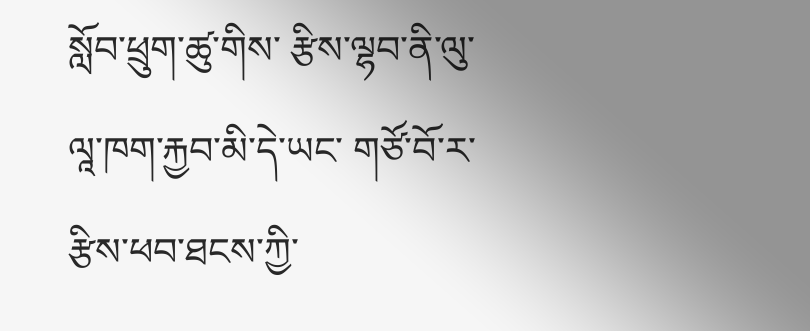སློབ་ཕྲུག་ཚུ་གིས་ རྩིས་ལྷབ་ནི་ལུ་ ལཱ་ཁག་རྐྱབ་མི་དེ་ཡང་ གཙོ་བོ་ར་ རྩིས་ཕབ་ཐངས་ཀྱི་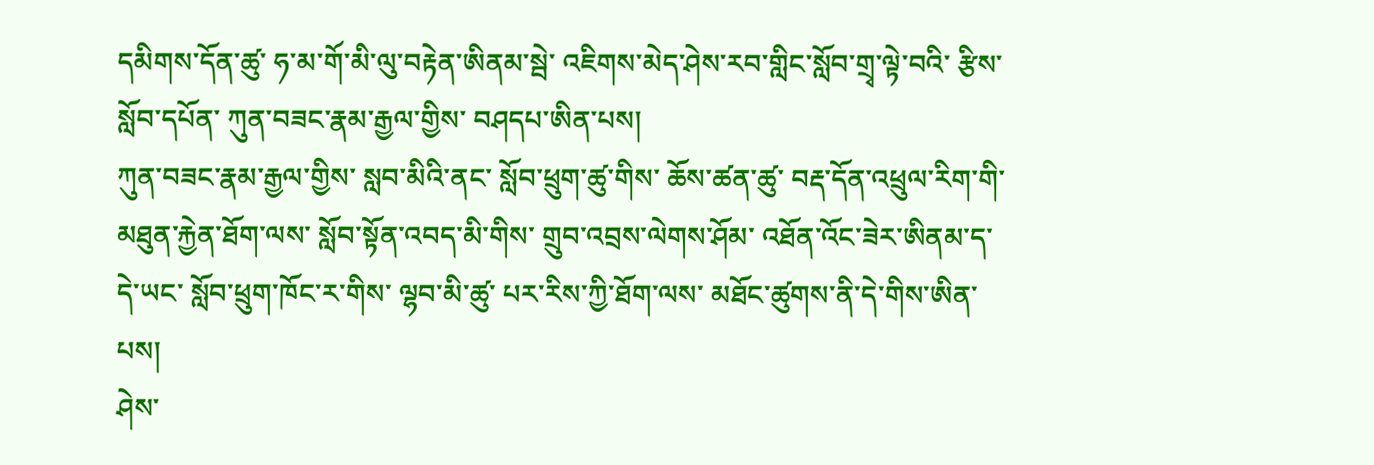དམིགས་དོན་ཚུ་ ཧ་མ་གོ་མི་ལུ་བརྟེན་ཨིནམ་སྦེ་ འཇིགས་མེད་ཤེས་རབ་གླིང་སློབ་གྲྭ་ལྟེ་བའི་ རྩིས་སློབ་དཔོན་ ཀུན་བཟང་རྣམ་རྒྱལ་གྱིས་ བཤདཔ་ཨིན་པས།
ཀུན་བཟང་རྣམ་རྒྱལ་གྱིས་ སླབ་མིའི་ནང་ སློབ་ཕྲུག་ཚུ་གིས་ ཆོས་ཚན་ཚུ་ བརྡ་དོན་འཕྲུལ་རིག་གི་ མཐུན་རྐྱེན་ཐོག་ལས་ སློབ་སྟོན་འབད་མི་གིས་ གྲུབ་འབྲས་ལེགས་ཤོམ་ འཐོན་འོང་ཟེར་ཨིནམ་ད་ དེ་ཡང་ སློབ་ཕྲུག་ཁོང་ར་གིས་ ལྷབ་མི་ཚུ་ པར་རིས་ཀྱི་ཐོག་ལས་ མཐོང་ཚུགས་ནི་དེ་གིས་ཨིན་པས།
ཤེས་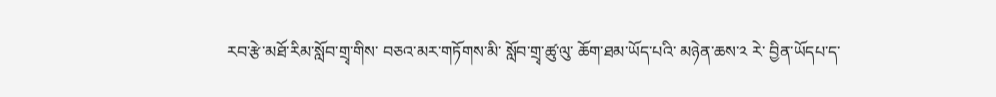རབ་རྩེ་མཐོ་རིམ་སློབ་གྲྭ་གིས་ བཅའ་མར་གཏོགས་མི་ སློབ་གྲྭ་ཚུ་ལུ་ ཆོག་ཐམ་ཡོད་པའི་ མཉེན་ཆས་༢ རེ་ བྱིན་ཡོདཔ་ད་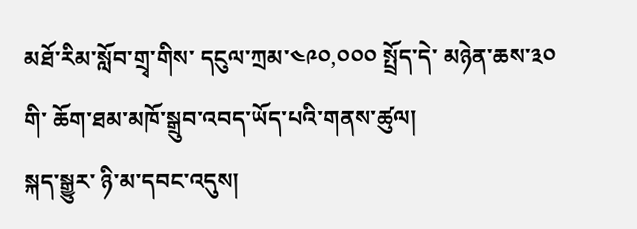མཐོ་རིམ་སློབ་གྲྭ་གིས་ དངུལ་ཀྲམ་༤༩༠,༠༠༠ སྤྲོད་དེ་ མཉེན་ཆས་༣༠ གི་ ཆོག་ཐམ་མཁོ་སྒྲུབ་འབད་ཡོད་པའི་གནས་ཚུལ།
སྐད་སྒྱུར་ ཉི་མ་དབང་འདུས།